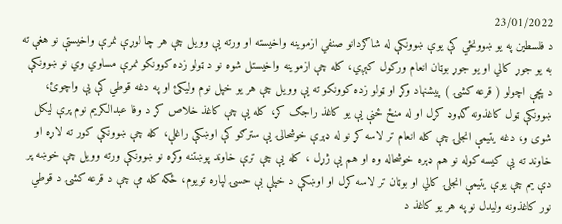23/01/2022
د فلسطین په یو ښوونځي کې یوې ښوونکې له شاګردانو صنفي ازموینه واخیسته او ورته یې وویل چې هر چا لوړې نمرې واخیستې نو هغې ته به یو جوړ کالي او یو جوړ بوټان انعام ورکول کېږي، کله چې ازموینه واخیستل شوه نو د ټولو زده کوونکو نمرې مساوي وي نو ښوونکې د پچې اچولو ( قرعه کشۍ ) پیشنهاد وکړ او ټولو زده کوونکو ته یې وویل چې هر یو خپل نوم ولیکئ او په دغه قوطي کې یې واچوئ، ښوونکې ټول کاغذونه ګډوډ کړل او له منځ ځنې یې یو کاغذ راجګ کړ، کله یې چې کاغذ خلاص کړ د وفا عبدالکریم نوم پرې لیکل شوی و، دغه یتیمې انجلۍ چې کله انعام تر لاسه کړ نو له ډېرې خوشحالۍ یې سترګو کې اوښکې راغلې، کله چې ښوونکې کور ته لاړه او خاوند ته یې کیسه کوله نو هم ډېره خوشحاله وه او هم یې ژړل ، کله یې چې ترې خاوند پوښتنه وکړه نو ښوونکې ورته وویل چې خوښه پر دې یم چې یوې یتیمې انجلۍ کالي او بوټان تر لاسه کړل او اوښکې د خپلې بې حسۍ لپاره تویوم، ځکه کله مې چې د قرعه کشۍ د قوطي نور کاغذونه ولیدل نو په هر یو کاغذ د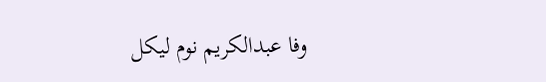وفا عبدالکریم نوم لیکل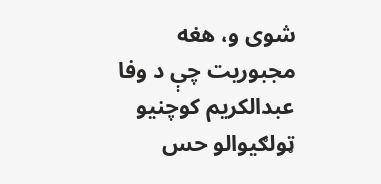شوی و، هغه مجبوریت چې د وفا عبدالکریم کوچنیو ټولګیوالو حس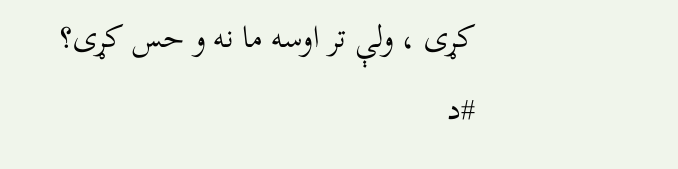کړی ، ولې تر اوسه ما نه و حس کړی؟
#د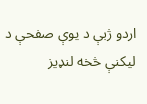اردو ژبې د یوې صفحې د لیکنې څخه لنډیز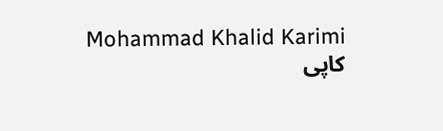Mohammad Khalid Karimi
کاپی